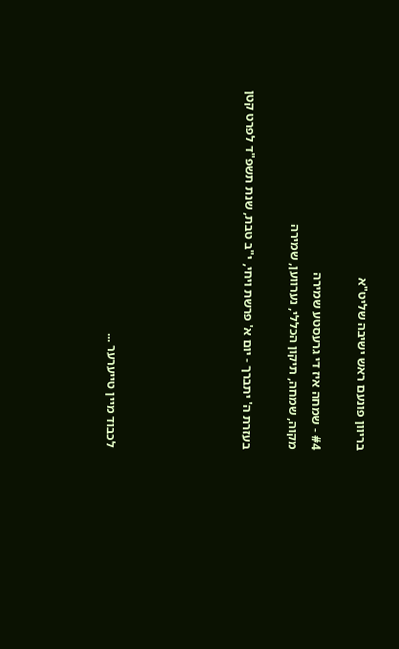בריוון פונעם ראש ישיבה שליט"א

#4 - שמחה איז די גרעסטע שמירה
מקוה, שמחה, תיקון הכללי, נערווען, שמירה

בעזרת ה' יתברך - יום א' פרשת ויחי, י"ב טבת, שנת תשפ"ד לפרט קטן





לכבוד מיין טייערער ...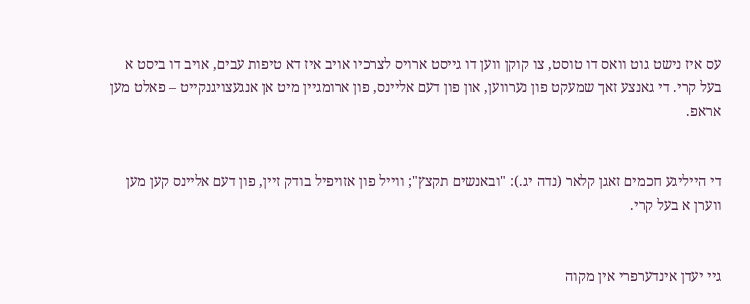עס איז נישט גוט וואס דו טוסט, צו קוקן ווען דו גייסט ארויס לצרכיו אויב איז דא טיפות עבים, אויב דו ביסט א בעל קרי. די גאנצע זאך שמעקט פון נערווען, און פון דעם אליינס, פון ארומגיין מיט אן אנגעצויגנקייט – פאלט מען אראפ.


די הייליגע חכמים זאגן קלאר (נדה יג.): "ובאנשים תקצץ"; ווייל פון אזויפיל בודק זיין, פון דעם אליינס קען מען ווערן א בעל קרי.


גיי יעדן אינדערפרי אין מקוה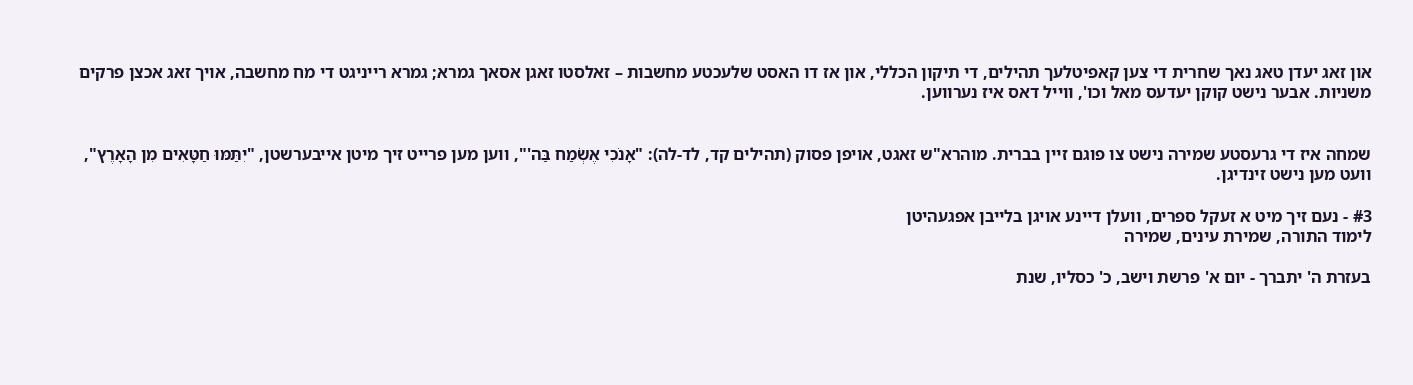און זאג יעדן טאג נאך שחרית די צען קאפיטלעך תהילים, די תיקון הכללי, און אז דו האסט שלעכטע מחשבות – זאלסטו זאגן אסאך גמרא; גמרא רייניגט די מח מחשבה, אויך זאג אכצן פרקים משניות. אבער נישט קוקן יעדעס מאל וכו', ווייל דאס איז נערווען.


שמחה איז די גרעסטע שמירה נישט צו פוגם זיין בברית. מוהרא"ש זאגט, אויפן פסוק (תהילים קד, לד-לה): "אָנֹכִי אֶשְׂמַח בַּה'", ווען מען פרייט זיך מיטן אייבערשטן, "יִתַּמּוּ חַטָּאִים מִן הָאָרֶץ", וועט מען נישט זינדיגן.

#3 - נעם זיך מיט א זעקל ספרים, וועלן דיינע אויגן בלייבן אפגעהיטן
לימוד התורה, שמירת עינים, שמירה

בעזרת ה' יתברך - יום א' פרשת וישב, כ' כסליו, שנת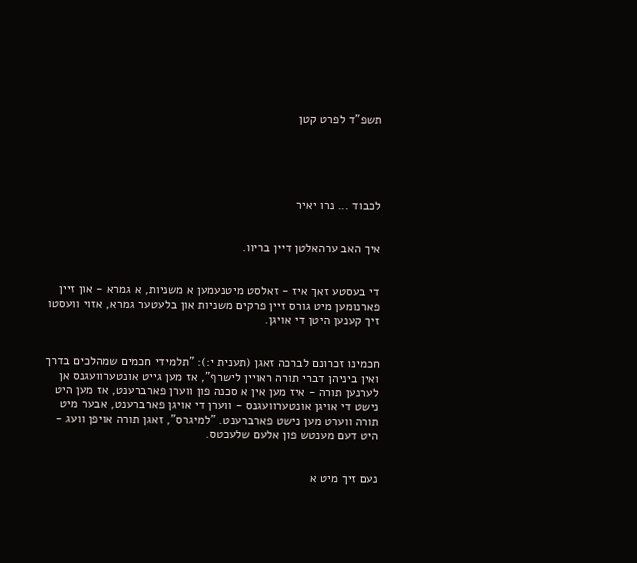תשפ"ד לפרט קטן





לכבוד ... נרו יאיר


איך האב ערהאלטן דיין בריוו.


די בעסטע זאך איז - זאלסט מיטנעמען א משניות, א גמרא - און זיין פארנומען מיט גורס זיין פרקים משניות און בלעטער גמרא, אזוי וועסטו זיך קענען היטן די אויגן.


חכמינו זכרונם לברכה זאגן (תענית י:): "תלמידי חכמים שמהלכים בדרך ואין ביניהן דברי תורה ראויין לישרף", אז מען גייט אונטערוועגנס אן לערנען תורה - איז מען אין א סכנה פון ווערן פארברענט, אז מען היט נישט די אויגן אונטערוועגנס - ווערן די אויגן פארברענט, אבער מיט תורה ווערט מען נישט פארברענט. "למיגרס", זאגן תורה אויפן וועג - היט דעם מענטש פון אלעם שלעכטס.


נעם זיך מיט א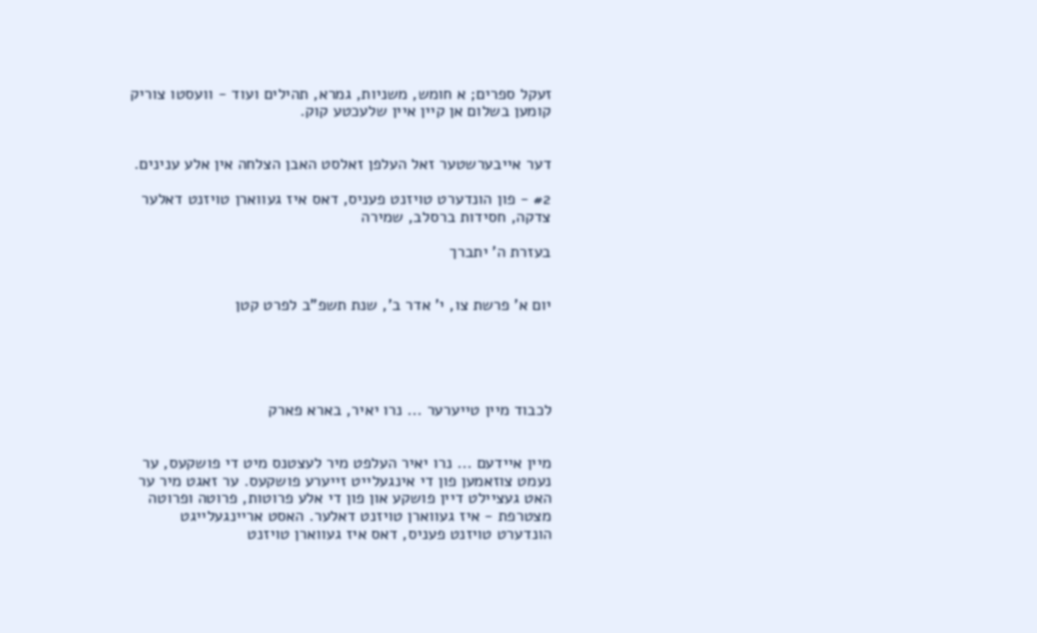זעקל ספרים; א חומש, משניות, גמרא, תהילים ועוד - וועסטו צוריק קומען בשלום אן קיין איין שלעכטע קוק.


דער אייבערשטער זאל העלפן זאלסט האבן הצלחה אין אלע ענינים.

#2 - פון הונדערט טויזנט פעניס, דאס איז געווארן טויזנט דאלער
צדקה, חסידות ברסלב, שמירה

בעזרת ה' יתברך


יום א' פרשת צו, י' אדר ב', שנת תשפ"ב לפרט קטן





לכבוד מיין טייערער ... נרו יאיר, בארא פארק


מיין איידעם ... נרו יאיר העלפט מיר לעצטנס מיט די פושקעס, ער נעמט צוזאמען פון די אינגעלייט זייערע פושקעס. ער זאגט מיר ער האט געציילט דיין פושקע און פון די אלע פרוטות, פרוטה ופרוטה מצטרפת - איז געווארן טויזנט דאלער. האסט אריינגעלייגט הונדערט טויזנט פעניס, דאס איז געווארן טויזנט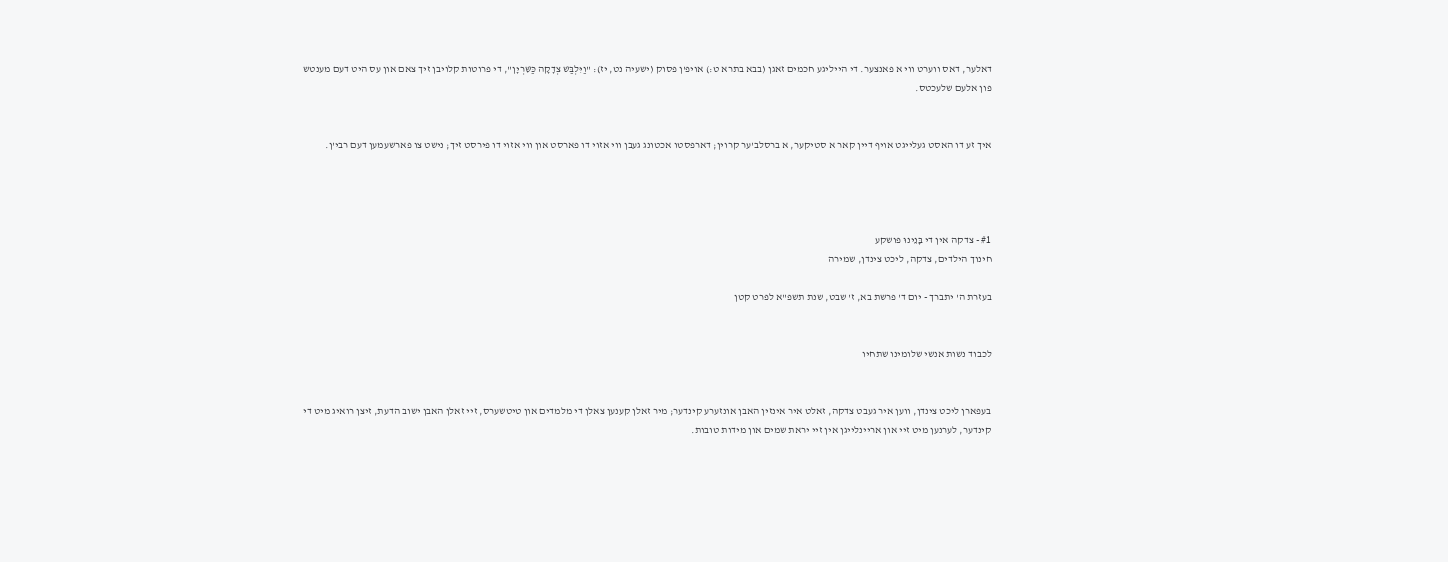דאלער, דאס ווערט ווי א פאנצער. די הייליגע חכמים זאגן (בבא בתרא ט:) אויפ'ן פסוק (ישעיה נט, יז): "וַיִּלְבַּשׁ צְדָקָה כַּשִּׁרְיָן", די פרוטות קלויבן זיך צאם און עס היט דעם מענטש פון אלעם שלעכטס.


איך זע דו האסט געלייגט אויף דיין קאר א סטיקער, א ברסלב'ער קרוין; דארפסטו אכטונג געבן ווי אזוי דו פארסט און ווי אזוי דו פירסט זיך; נישט צו פארשעמען דעם רבי'ן.




#1 - צדקה אין די בָּנֵינוּ פושקע
חינוך הילדים, צדקה, ליכט צינדן, שמירה

בעזרת ה' יתברך - יום ד' פרשת בא, ז' שבט, שנת תשפ"א לפרט קטן


לכבוד נשות אנשי שלומינו שתחיו


בעפארן ליכט צינדן, ווען איר געבט צדקה, זאלט איר אינזין האבן אונזערע קינדער; מיר זאלן קענען צאלן די מלמדים און טיטשערס, זיי זאלן האבן ישוב הדעת, זיצן רואיג מיט די קינדער, לערנען מיט זיי און אריינלייגן אין זיי יראת שמים און מידות טובות.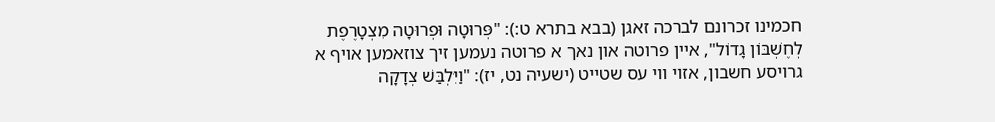חכמינו זכרונם לברכה זאגן (בבא בתרא ט:): "פְּרוּטָה וּפְרוּטָה מִצְטָרֶפֶת לְחֶשְׁבּוֹן גָדוֹל", איין פרוטה און נאך א פרוטה נעמען זיך צוזאמען אויף א גרויסע חשבון, אזוי ווי עס שטייט (ישעיה נט, יז): "וַיִּלְבַּשׁ צְדָקָה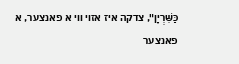כַּשִּׁרְיָן", צדקה איז אזוי ווי א פאנצער, א פאנצער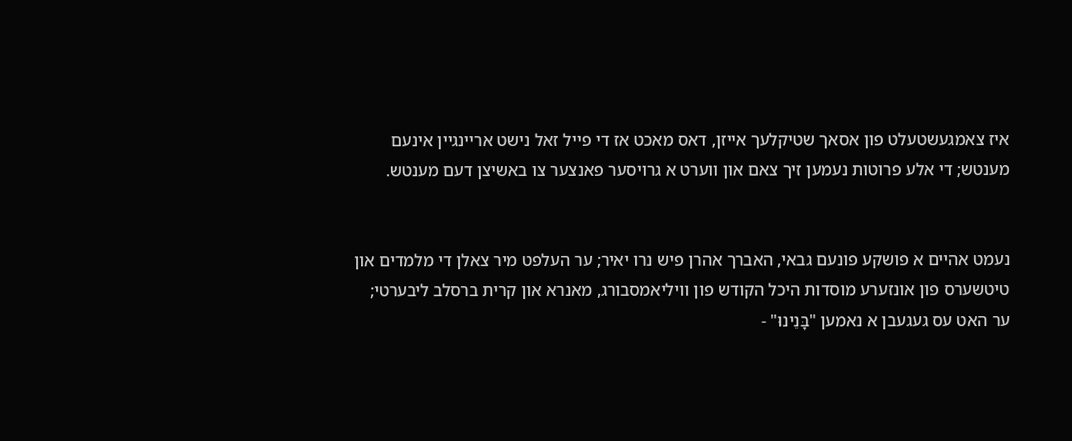איז צאמגעשטעלט פון אסאך שטיקלעך אייזן, דאס מאכט אז די פייל זאל נישט אריינגיין אינעם מענטש; די אלע פרוטות נעמען זיך צאם און ווערט א גרויסער פאנצער צו באשיצן דעם מענטש.


נעמט אהיים א פושקע פונעם גבאי, האברך אהרן פיש נרו יאיר; ער העלפט מיר צאלן די מלמדים און טיטשערס פון אונזערע מוסדות היכל הקודש פון וויליאמסבורג, מאנרא און קרית ברסלב ליבערטי; ער האט עס געגעבן א נאמען "בָּנֵינוּ" -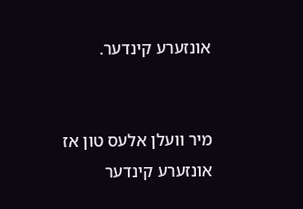אונזערע קינדער.


מיר וועלן אלעס טון אז אונזערע קינדער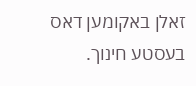זאלן באקומען דאס בעסטע חינוך.